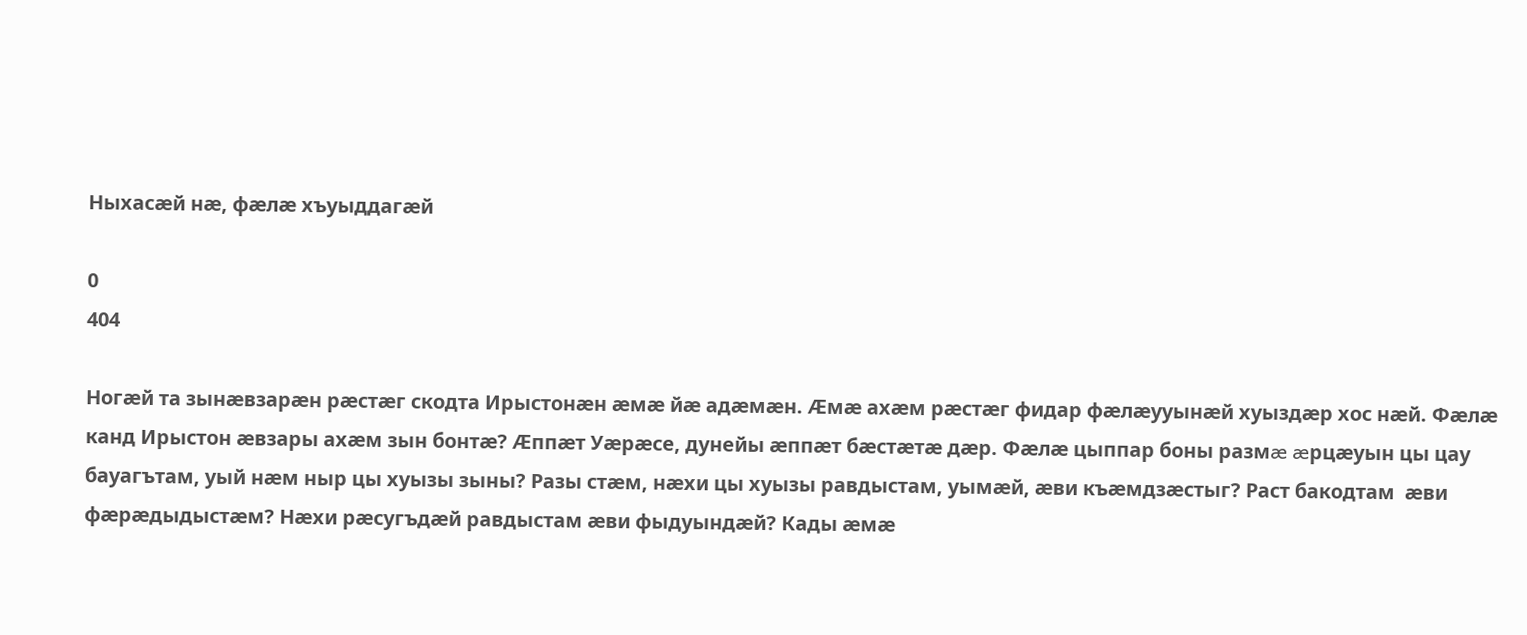Ныхасæй нæ, фæлæ хъуыддагæй

0
404

Ногæй та зынæвзарæн рæстæг скодта Ирыстонæн æмæ йæ адæмæн. Æмæ ахæм рæстæг фидар фæлæууынæй хуыздæр хос нæй. Фæлæ канд Ирыстон æвзары ахæм зын бонтæ? Æппæт Уæрæсе, дунейы æппæт бæстæтæ дæр. Фæлæ цыппар боны размæ æрцæуын цы цау бауагътам, уый нæм ныр цы хуызы зыны? Разы стæм, нæхи цы хуызы равдыстам, уымæй, æви къæмдзæстыг? Раст бакодтам  æви фæрæдыдыстæм? Нæхи рæсугъдæй равдыстам æви фыдуындæй? Кады æмæ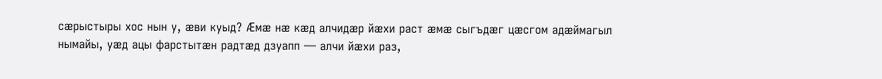сæрыстыры хос нын у, æви куыд? Æмæ нæ кæд алчидæр йæхи раст æмæ сыгъдæг цæсгом адæймагыл нымайы, уæд ацы фарстытæн радтæд дзуапп — алчи йæхи раз,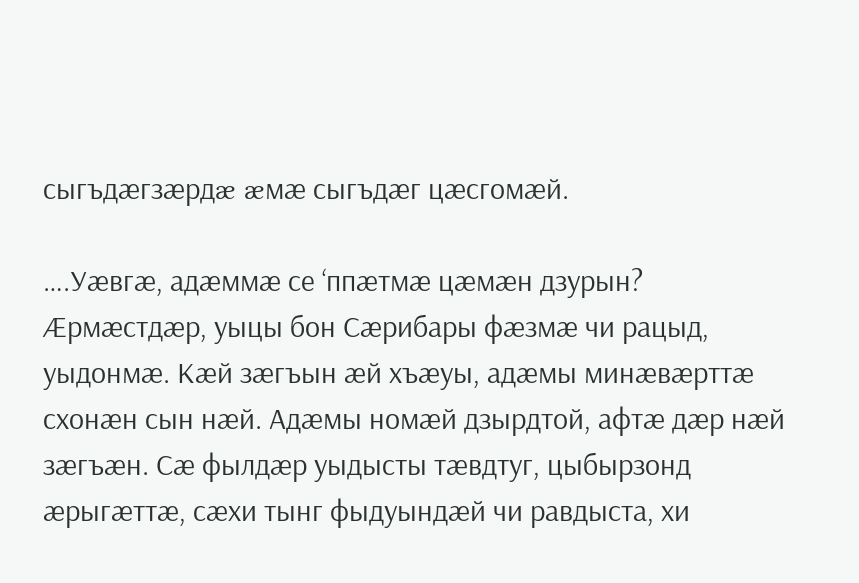сыгъдæгзæрдæ æмæ сыгъдæг цæсгомæй.

….Уæвгæ, адæммæ се ‘ппæтмæ цæмæн дзурын? Æрмæстдæр, уыцы бон Сæрибары фæзмæ чи рацыд, уыдонмæ. Кæй зæгъын æй хъæуы, адæмы минæвæрттæ схонæн сын нæй. Адæмы номæй дзырдтой, афтæ дæр нæй зæгъæн. Сæ фылдæр уыдысты тæвдтуг, цыбырзонд æрыгæттæ, сæхи тынг фыдуындæй чи равдыста, хи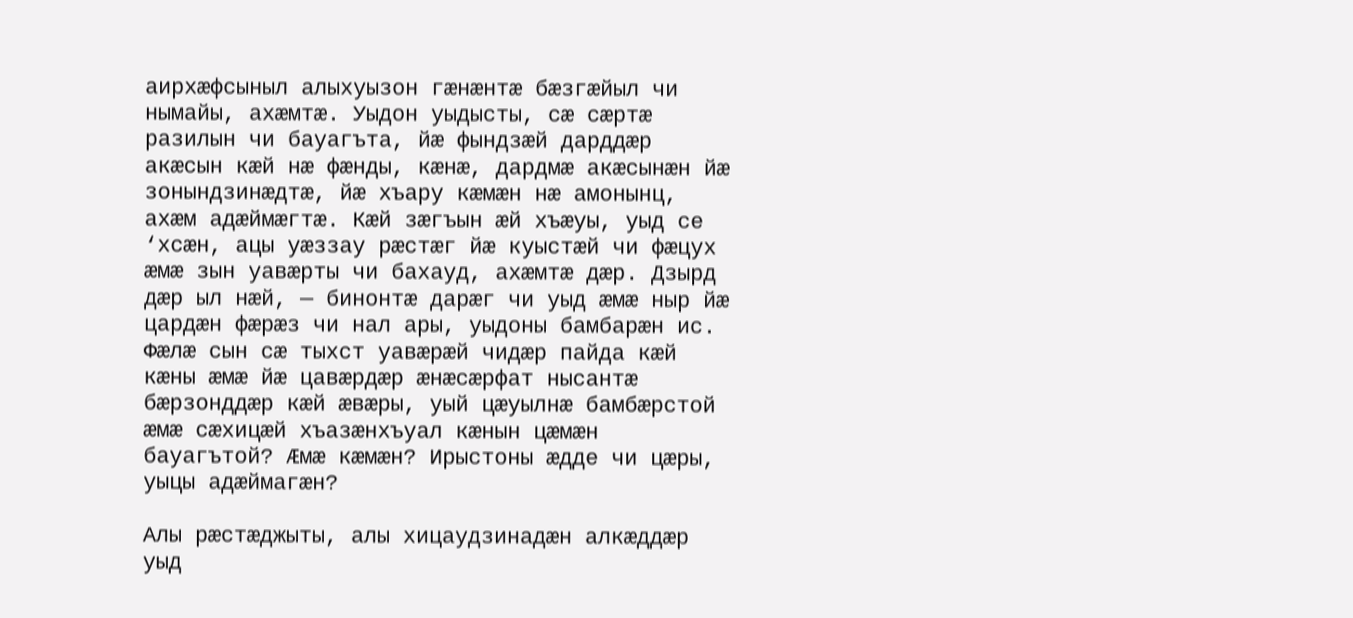аирхæфсыныл алыхуызон гæнæнтæ бæзгæйыл чи нымайы, ахæмтæ. Уыдон уыдысты, сæ сæртæ разилын чи бауагъта, йæ фындзæй дарддæр акæсын кæй нæ фæнды, кæнæ, дардмæ акæсынæн йæ зонындзинæдтæ, йæ хъару кæмæн нæ амонынц, ахæм адæймæгтæ. Кæй зæгъын æй хъæуы, уыд се ‘хсæн, ацы уæззау рæстæг йæ куыстæй чи фæцух æмæ зын уавæрты чи бахауд, ахæмтæ дæр. Дзырд дæр ыл нæй, — бинонтæ дарæг чи уыд æмæ ныр йæ цардæн фæрæз чи нал ары, уыдоны бамбарæн ис. Фæлæ сын сæ тыхст уавæрæй чидæр пайда кæй кæны æмæ йæ цавæрдæр æнæсæрфат нысантæ бæрзонддæр кæй æвæры, уый цæуылнæ бамбæрстой æмæ сæхицæй хъазæнхъуал кæнын цæмæн бауагътой? Æмæ кæмæн? Ирыстоны æдде чи цæры, уыцы адæймагæн?

Алы рæстæджыты, алы хицаудзинадæн алкæддæр уыд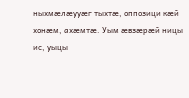ныхмæлæууæг тыхтæ, оппозици кæй хонæм, ахæмтæ. Уым æвзæрæй ницы ис, уыцы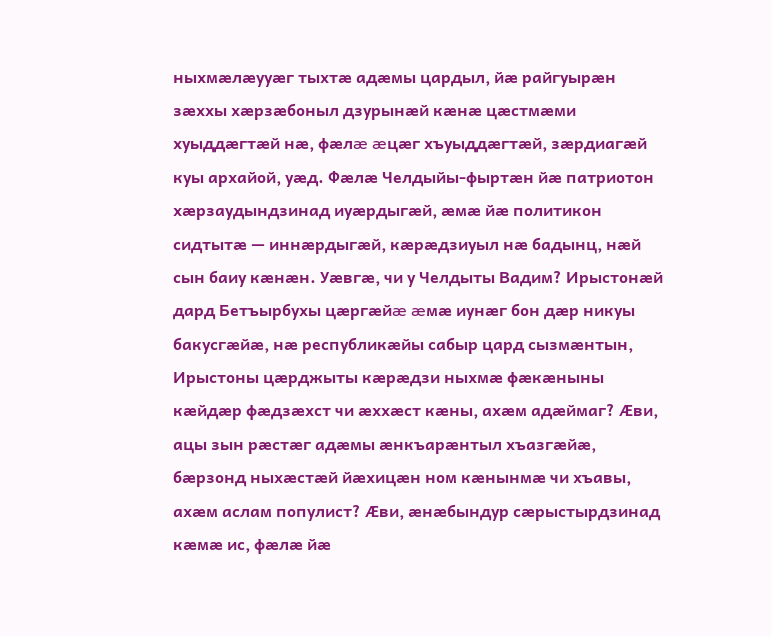ныхмæлæууæг тыхтæ адæмы цардыл, йæ райгуырæн зæххы хæрзæбоныл дзурынæй кæнæ цæстмæми хуыддæгтæй нæ, фæлæ æцæг хъуыддæгтæй, зæрдиагæй куы архайой, уæд. Фæлæ Челдыйы-фыртæн йæ патриотон хæрзаудындзинад иуæрдыгæй, æмæ йæ политикон сидтытæ — иннæрдыгæй, кæрæдзиуыл нæ бадынц, нæй сын баиу кæнæн. Уæвгæ, чи у Челдыты Вадим? Ирыстонæй дард Бетъырбухы цæргæйæ æмæ иунæг бон дæр никуы бакусгæйæ, нæ республикæйы сабыр цард сызмæнтын, Ирыстоны цæрджыты кæрæдзи ныхмæ фæкæныны кæйдæр фæдзæхст чи æххæст кæны, ахæм адæймаг? Æви, ацы зын рæстæг адæмы æнкъарæнтыл хъазгæйæ, бæрзонд ныхæстæй йæхицæн ном кæнынмæ чи хъавы, ахæм аслам популист? Æви, æнæбындур сæрыстырдзинад кæмæ ис, фæлæ йæ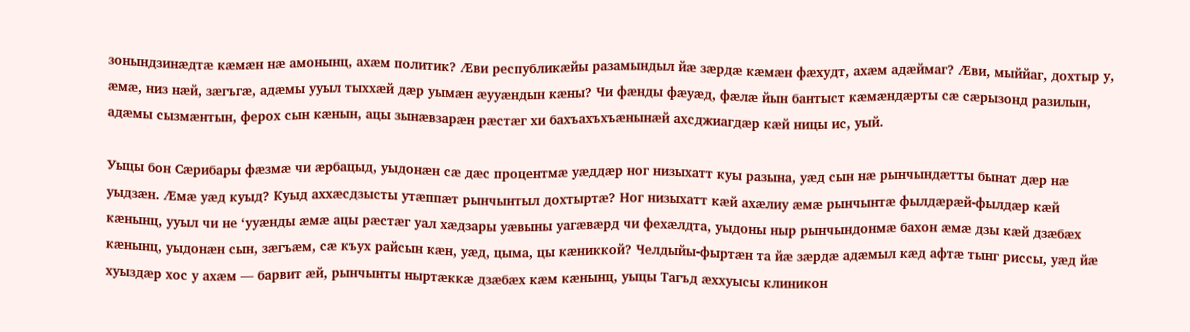зонындзинæдтæ кæмæн нæ амонынц, ахæм политик? Æви республикæйы разамындыл йæ зæрдæ кæмæн фæхудт, ахæм адæймаг? Æви, мыййаг, дохтыр у, æмæ, низ нæй, зæгъгæ, адæмы ууыл тыххæй дæр уымæн æууæндын кæны? Чи фæнды фæуæд, фæлæ йын бантыст кæмæндæрты сæ сæрызонд разилын, адæмы сызмæнтын, ферох сын кæнын, ацы зынæвзарæн рæстæг хи бахъахъхъæнынæй ахсджиагдæр кæй ницы ис, уый.

Уыцы бон Сæрибары фæзмæ чи æрбацыд, уыдонæн сæ дæс процентмæ уæддæр ног низыхатт куы разына, уæд сын нæ рынчындæтты бынат дæр нæ уыдзæн. Æмæ уæд куыд? Куыд аххæсдзысты утæппæт рынчынтыл дохтыртæ? Ног низыхатт кæй ахæлиу æмæ рынчынтæ фылдæрæй-фылдæр кæй кæнынц, ууыл чи не ‘ууæнды æмæ ацы рæстæг уал хæдзары уæвыны уагæвæрд чи фехæлдта, уыдоны ныр рынчындонмæ бахон æмæ дзы кæй дзæбæх кæнынц, уыдонæн сын, зæгъæм, сæ къух райсын кæн, уæд, цыма, цы кæниккой? Челдыйы-фыртæн та йæ зæрдæ адæмыл кæд афтæ тынг риссы, уæд йæ хуыздæр хос у ахæм — барвит æй, рынчынты ныртæккæ дзæбæх кæм кæнынц, уыцы Тагъд æххуысы клиникон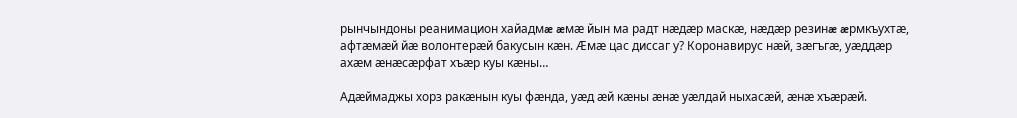рынчындоны реанимацион хайадмæ æмæ йын ма радт нæдæр маскæ, нæдæр резинæ æрмкъухтæ, афтæмæй йæ волонтерæй бакусын кæн. Æмæ цас диссаг у? Коронавирус нæй, зæгъгæ, уæддæр ахæм æнæсæрфат хъæр куы кæны…

Адæймаджы хорз ракæнын куы фæнда, уæд æй кæны æнæ уæлдай ныхасæй, æнæ хъæрæй.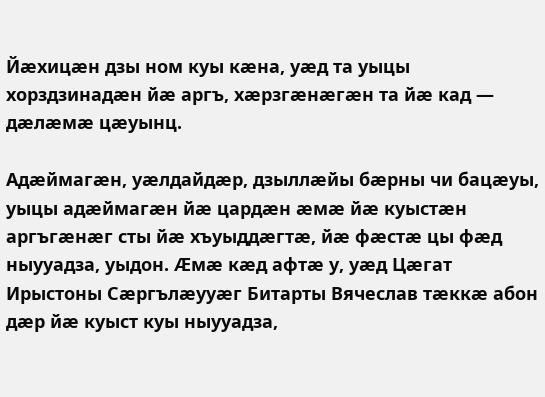Йæхицæн дзы ном куы кæна, уæд та уыцы хорздзинадæн йæ аргъ, хæрзгæнæгæн та йæ кад — дæлæмæ цæуынц.

Адæймагæн, уæлдайдæр, дзыллæйы бæрны чи бацæуы, уыцы адæймагæн йæ цардæн æмæ йæ куыстæн аргъгæнæг сты йæ хъуыддæгтæ, йæ фæстæ цы фæд ныууадза, уыдон. Æмæ кæд афтæ у, уæд Цæгат Ирыстоны Сæргълæууæг Битарты Вячеслав тæккæ абон дæр йæ куыст куы ныууадза,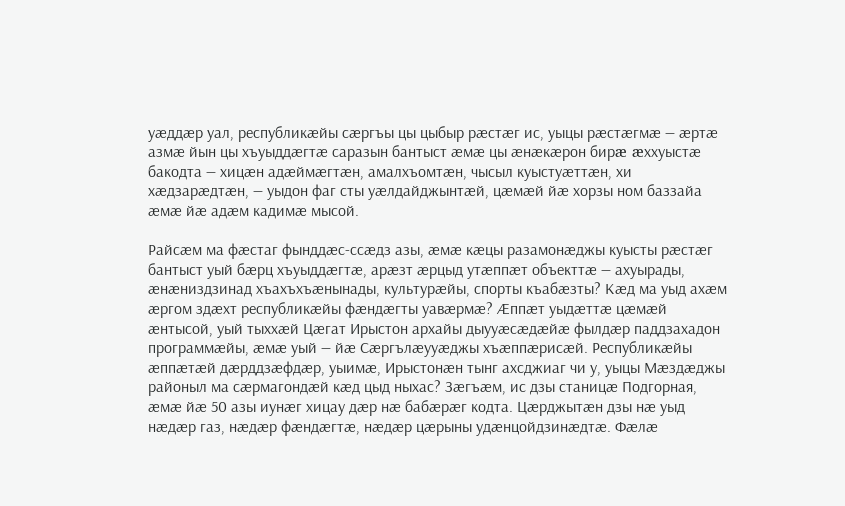уæддæр уал, республикæйы сæргъы цы цыбыр рæстæг ис, уыцы рæстæгмæ — æртæ азмæ йын цы хъуыддæгтæ саразын бантыст æмæ цы æнæкæрон бирæ æххуыстæ бакодта — хицæн адæймæгтæн, амалхъомтæн, чысыл куыстуæттæн, хи хæдзарæдтæн, — уыдон фаг сты уæлдайджынтæй, цæмæй йæ хорзы ном баззайа æмæ йæ адæм кадимæ мысой.

Райсæм ма фæстаг фынддæс-ссæдз азы, æмæ кæцы разамонæджы куысты рæстæг бантыст уый бæрц хъуыддæгтæ, арæзт æрцыд утæппæт объекттæ — ахуырады, æнæниздзинад хъахъхъæнынады, культурæйы, спорты къабæзты? Кæд ма уыд ахæм æргом здæхт республикæйы фæндæгты уавæрмæ? Æппæт уыдæттæ цæмæй æнтысой, уый тыххæй Цæгат Ирыстон архайы дыууæсæдæйæ фылдæр паддзахадон программæйы, æмæ уый — йæ Сæргълæууæджы хъæппæрисæй. Республикæйы æппæтæй дæрддзæфдæр, уыимæ, Ирыстонæн тынг ахсджиаг чи у, уыцы Мæздæджы районыл ма сæрмагондæй кæд цыд ныхас? Зæгъæм, ис дзы станицæ Подгорная, æмæ йæ 50 азы иунæг хицау дæр нæ бабæрæг кодта. Цæрджытæн дзы нæ уыд нæдæр газ, нæдæр фæндæгтæ, нæдæр цæрыны удæнцойдзинæдтæ. Фæлæ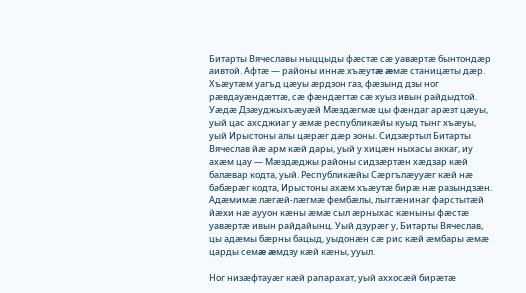Битарты Вячеславы ныццыды фæстæ сæ уавæртæ бынтондæр аивтой. Афтæ — районы иннæ хъæутæ æмæ станицæты дæр. Хъæутæм уагъд цæуы æрдзон газ, фæзынд дзы ног рæвдауæндæттæ, сæ фæндæгтæ сæ хуыз ивын райдыдтой. Уæдæ Дзæуджыхъæуæй Мæздæгмæ цы фæндаг арæзт цæуы, уый цас ахсджиаг у æмæ республикæйы куыд тынг хъæуы, уый Ирыстоны алы цæрæг дæр зоны. Сидзæртыл Битарты Вячеслав йæ арм кæй дары, уый у хицæн ныхасы аккаг, иу ахæм цау — Мæздæджы районы сидзæртæн хæдзар кæй балæвар кодта, уый. Республикæйы Сæргълæууæг кæй нæ бабæрæг кодта, Ирыстоны ахæм хъæутæ бирæ нæ разындзæн. Адæмимæ лæгæй-лæгмæ фембæлы, лыггæнинаг фарстытæй йæхи нæ аууон кæны æмæ сыл æрныхас кæныны фæстæ уавæртæ ивын райдайынц. Уый дзурæг у, Битарты Вячеслав, цы адæмы бæрны бацыд, уыдонæн сæ рис кæй æмбары æмæ царды семæ æмдзу кæй кæны, ууыл.

Ног низæфтауæг кæй рапарахат, уый аххосæй бирæтæ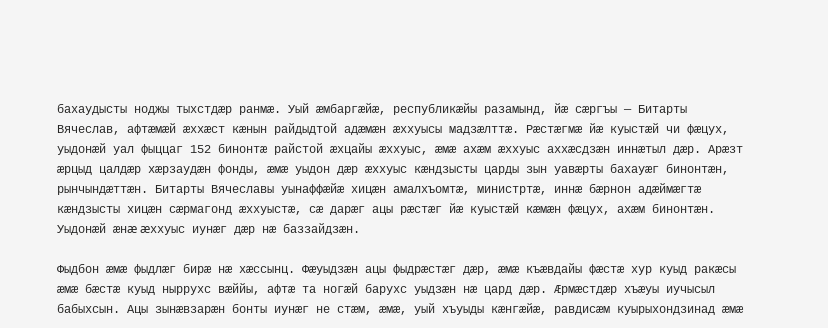бахаудысты ноджы тыхстдæр ранмæ. Уый æмбаргæйæ, республикæйы разамынд, йæ сæргъы — Битарты Вячеслав, афтæмæй æххæст кæнын райдыдтой адæмæн æххуысы мадзæлттæ. Рæстæгмæ йæ куыстæй чи фæцух, уыдонæй уал фыццаг 152 бинонтæ райстой æхцайы æххуыс, æмæ ахæм æххуыс аххæсдзæн иннæтыл дæр. Арæзт æрцыд цалдæр хæрзаудæн фонды, æмæ уыдон дæр æххуыс кæндзысты царды зын уавæрты бахауæг бинонтæн, рынчындæттæн. Битарты Вячеславы уынаффæйæ хицæн амалхъомтæ, министртæ, иннæ бæрнон адæймæгтæ кæндзысты хицæн сæрмагонд æххуыстæ, сæ дарæг ацы рæстæг йæ куыстæй кæмæн фæцух, ахæм бинонтæн. Уыдонæй æнæ æххуыс иунæг дæр нæ баззайдзæн.

Фыдбон æмæ фыдлæг бирæ нæ хæссынц. Фæуыдзæн ацы фыдрæстæг дæр, æмæ къæвдайы фæстæ хур куыд ракæсы æмæ бæстæ куыд ныррухс вæййы, афтæ та ногæй барухс уыдзæн нæ цард дæр. Æрмæстдæр хъæуы иучысыл бабыхсын. Ацы зынæвзарæн бонты иунæг не стæм, æмæ, уый хъуыды кæнгæйæ, равдисæм куырыхондзинад æмæ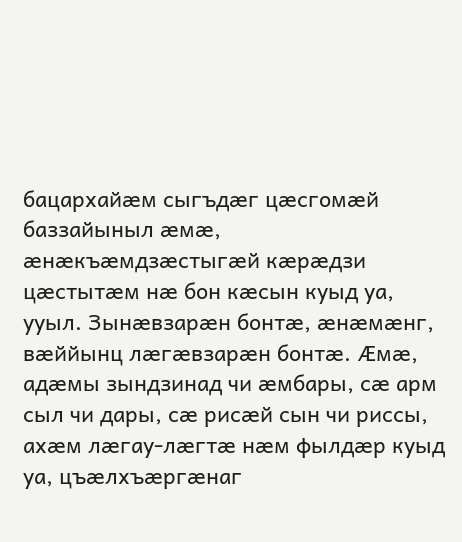бацархайæм сыгъдæг цæсгомæй баззайыныл æмæ, æнæкъæмдзæстыгæй кæрæдзи цæстытæм нæ бон кæсын куыд уа, ууыл. Зынæвзарæн бонтæ, æнæмæнг, вæййынц лæгæвзарæн бонтæ. Æмæ, адæмы зындзинад чи æмбары, сæ арм сыл чи дары, сæ рисæй сын чи риссы, ахæм лæгау-лæгтæ нæм фылдæр куыд уа, цъæлхъæргæнаг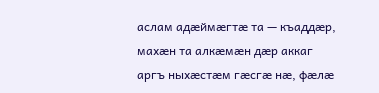аслам адæймæгтæ та — къаддæр, махæн та алкæмæн дæр аккаг аргъ ныхæстæм гæсгæ нæ, фæлæ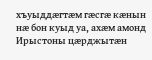хъуыддæгтæм гæсгæ кæнын  нæ бон куыд уа, ахæм амонд Ирыстоны цæрджытæн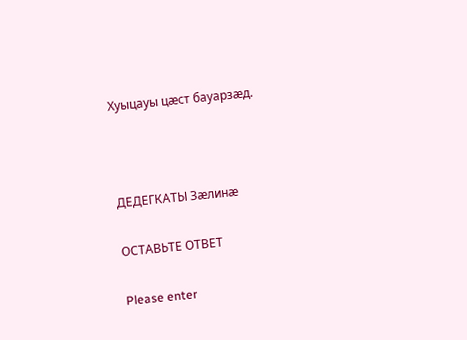Хуыцауы цæст бауарзæд.



ДЕДЕГКАТЫ Зæлинæ

ОСТАВЬТЕ ОТВЕТ

Please enter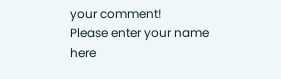your comment!
Please enter your name here